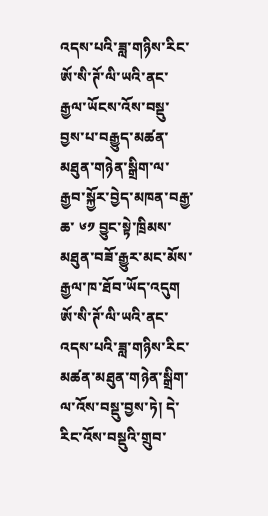འདས་པའི་ཟླ་གཉིས་རིང་ཨོ་སི་ཊོ་ལི་ཡའི་ནང་རྒྱལ་ཡོངས་འོས་བསྡུ་བྱས་པ་བརྒྱུད་མཚན་མཐུན་གཉེན་སྒྲིག་ལ་རྒྱབ་སྐྱོར་བྱེད་མཁན་བརྒྱ་ཆ་ ༦༡ བྱུང་སྟེ་ཁྲིམས་མཐུན་བཟོ་རྒྱུར་མང་མོས་རྒྱལ་ཁ་ཐོབ་ཡོད་འདུག
ཨོ་སི་ཊོ་ལི་ཡའི་ནང་འདས་པའི་ཟླ་གཉིས་རིང་མཚན་མཐུན་གཉེན་སྒྲིག་ལ་འོས་བསྡུ་བྱས་ཏེ། དེ་རིང་འོས་བསྡུའི་གྲུབ་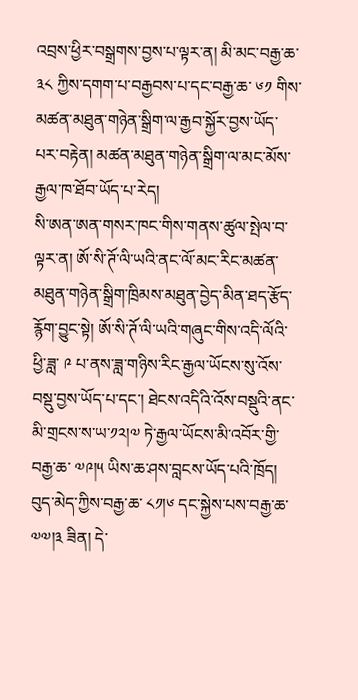འབྲས་ཕྱིར་བསྒྲགས་བྱས་པ་ལྟར་ན། མི་མང་བརྒྱ་ཆ་ ༣༨ ཀྱིས་དགག་པ་བརྒྱབས་པ་དང་བརྒྱ་ཆ་ ༦༡ གིས་མཚན་མཐུན་གཉེན་སྒྲིག་ལ་རྒྱབ་སྐྱོར་བྱས་ཡོད་པར་བརྟེན། མཚན་མཐུན་གཉེན་སྒྲིག་ལ་མང་མོས་རྒྱལ་ཁ་ཐོབ་ཡོད་པ་རེད།
སི་ཨན་ཨན་གསར་ཁང་གིས་གནས་ཚུལ་སྤེལ་བ་ལྟར་ན། ཨོ་སི་ཊོ་ལི་ཡའི་ནང་ལོ་མང་རིང་མཚན་མཐུན་གཉེན་སྒྲིག་ཁྲིམས་མཐུན་བྱེད་མིན་ཐད་རྩོད་རྙོག་བྱུང་སྟེ། ཨོ་སི་ཊོ་ལི་ཡའི་གཞུང་གིས་འདི་ལོའི་ཕྱི་ཟླ་ ༩ པ་ནས་ཟླ་གཉིས་རིང་རྒྱལ་ཡོངས་སུ་འོས་བསྡུ་བྱས་ཡོད་པ་དང་། ཐེངས་འདིའི་འོས་བསྡུའི་ནང་མི་གྲངས་ས་ཡ་༡༢།༧ ཏེ་རྒྱལ་ཡོངས་མི་འབོར་གྱི་བརྒྱ་ཆ་ ༧༩།༥ ཡིས་ཆ་ཤས་བླངས་ཡོད་པའི་ཁྲོད། བུད་མེད་ཀྱིས་བརྒྱ་ཆ་ ༨༡།༦ དང་སྐྱེས་པས་བརྒྱ་ཆ་ ༧༧།༣ ཟིན། དེ་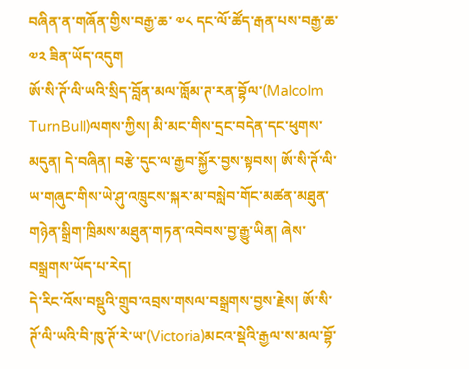བཞིན་ན་གཞོན་གྱིས་བརྒྱ་ཆ་ ༧༨ དང་ལོ་ཚོད་རྒན་པས་བརྒྱ་ཆ་ ༧༢ ཟིན་ཡོད་འདུག
ཨོ་སི་ཊོ་ལི་ཡའི་སྲིད་བློན་མལ་ཁློམ་ཊ་རན་བྷོལ་(Malcolm TurnBull)ལགས་ཀྱིས། མི་མང་གིས་དྲང་བདེན་དང་ཕུགས་མདུན། དེ་བཞིན། བརྩེ་དུང་ལ་རྒྱབ་སྐྱོར་བྱས་སྟབས། ཨོ་སི་ཊོ་ལི་ཡ་གཞུང་གིས་ཡེ་ཤུ་འཁྲུངས་སྐར་མ་བསླེབ་གོང་མཚན་མཐུན་གཉེན་སྒྲིག་ཁྲིམས་མཐུན་གཏན་འབེབས་བྱ་རྒྱུ་ཡིན། ཞེས་བསྒྲགས་ཡོད་པ་རེད།
དེ་རིང་འོས་བསྡུའི་གྲུབ་འབྲས་གསལ་བསྒྲགས་བྱས་རྗེས། ཨོ་སི་ཊོ་ལི་ཡའི་བི་ཁུ་ཊོ་རེ་ཡ་(Victoria)མངའ་སྡེའི་རྒྱལ་ས་མལ་བྷོ་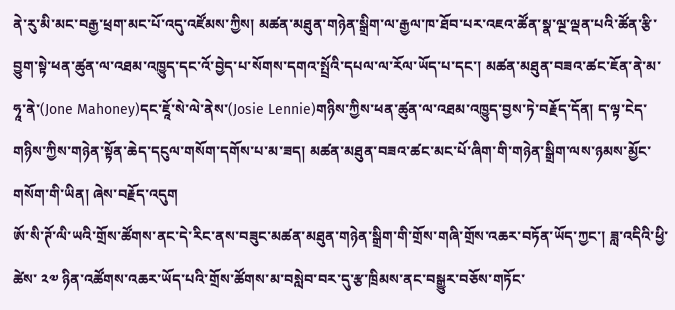ནེ་རུ་མི་མང་བརྒྱ་ཕྲག་མང་པོ་འདུ་འཛོམས་ཀྱིས། མཚན་མཐུན་གཉེན་སྒྲིག་ལ་རྒྱལ་ཁ་ཐོབ་པར་འཇའ་ཚོན་སྣ་ལྔ་ལྡན་པའི་ཚོན་རྩི་བྱུག་སྟེ་ཕན་ཚུན་ལ་འཐམ་འཁྱུད་དང་འོ་བྱེད་པ་སོགས་དགའ་སྤྲོའི་དཔལ་ལ་རོལ་ཡོད་པ་དང་། མཚན་མཐུན་བཟའ་ཚང་ཇོན་ནེ་མ་ཧཱ་ནེ་(Jone Mahoney)དང་ཇཱོ་སེ་ལེ་ནེས་(Josie Lennie)གཉིས་ཀྱིས་ཕན་ཚུན་ལ་འཐམ་འཁྱུད་བྱས་ཏེ་བརྗོད་དོན། ད་ལྟ་ངེད་གཉིས་ཀྱིས་གཉེན་སྟོན་ཆེད་དངུལ་གསོག་དགོས་པ་མ་ཟད། མཚན་མཐུན་བཟའ་ཚང་མང་པོ་ཞིག་གི་གཉེན་སྒྲིག་ལས་ཉམས་མྱོང་གསོག་གི་ཡིན། ཞེས་བརྗོད་འདུག
ཨོ་སི་ཊོ་ལི་ཡའི་གྲོས་ཚོགས་ནང་དེ་རིང་ནས་བཟུང་མཚན་མཐུན་གཉེན་སྒྲིག་གི་གྲོས་གཞི་གྲོས་འཆར་བཏོན་ཡོད་ཀྱང་། ཟླ་འདིའི་ཕྱི་ཚེས་ ༢༧ ཉིན་འཚོགས་འཆར་ཡོད་པའི་གྲོས་ཚོགས་མ་བསླེབ་བར་དུ་རྩ་ཁྲིམས་ནང་བསྒྱུར་བཅོས་གཏོང་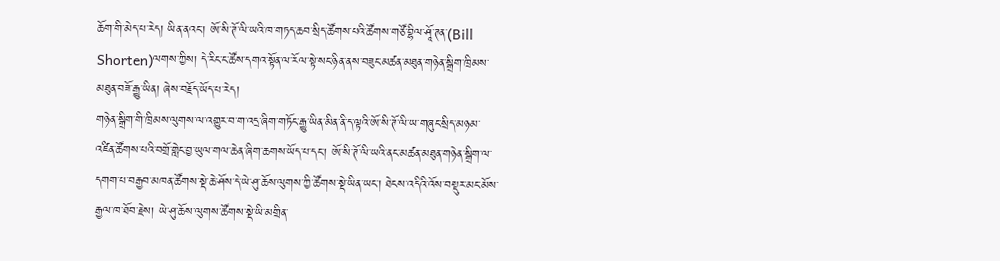ཆོག་གི་མེད་པ་རེད། ཡིན་ནའང་། ཨོ་སི་ཊོ་ལི་ཡའི་ཁ་གཏད་ཆབ་སྲིད་ཚོགས་པའི་ཚོགས་གཙོ་བྷིལ་ཤཱོ་ཊན་(Bill Shorten)ལགས་ཀྱིས། དེ་རིང་ང་ཚོས་དགའ་སྟོན་ལ་རོལ་སྟེ་སང་ཉིན་ནས་བཟུང་མཚན་མཐུན་གཉེན་སྒྲིག་ཁྲིམས་མཐུན་བཟོ་རྒྱུ་ཡིན། ཞེས་བརྗོད་ཡོད་པ་རེད།
གཉེན་སྒྲིག་གི་ཁྲིམས་ལུགས་ལ་འགྱུར་བ་ག་འདྲ་ཞིག་གཏོང་རྒྱུ་ཡིན་མིན་ནི་ད་ལྟའི་ཨོ་སི་ཊོ་ལི་ཡ་གཞུང་སྲིད་མཉམ་འཛིན་ཚོགས་པའི་བགྲོ་གླེང་བྱ་ཡུལ་གལ་ཆེན་ཞིག་ཆགས་ཡོད་པ་དང་། ཨོ་སི་ཊོ་ལི་ཡའི་ནང་མཚན་མཐུན་གཉེན་སྒྲིག་ལ་དགག་པ་བརྒྱབ་མཁན་ཚོགས་སྡེ་ཆེ་ཤོས་དེ་ཡེ་ཤུ་ཆོས་ལུགས་ཀྱི་ཚོགས་སྡེ་ཡིན་ཡང་། ཐེངས་འདིའི་འོས་བསྡུར་མང་མོས་རྒྱལ་ཁ་ཐོབ་རྗེས། ཡེ་ཤུ་ཆོས་ལུགས་ཚོགས་སྡེ་ཡི་མགྲིན་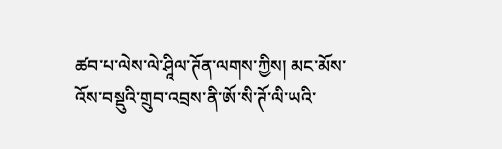ཚབ་པ་ལེས་ལེ་ཤཱིལ་ཊོན་ལགས་ཀྱིས། མང་མོས་འོས་བསྡུའི་གྲུབ་འབྲས་ནི་ཨོ་སི་ཊོ་ལི་ཡའི་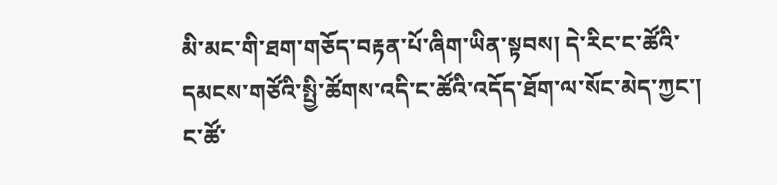མི་མང་གི་ཐག་གཅོད་བརྟན་པོ་ཞིག་ཡིན་སྟབས། དེ་རིང་ང་ཚོའི་དམངས་གཙོའི་སྤྱི་ཚོགས་འདི་ང་ཚོའི་འདོད་ཐོག་ལ་སོང་མེད་ཀྱང་། ང་ཚོ་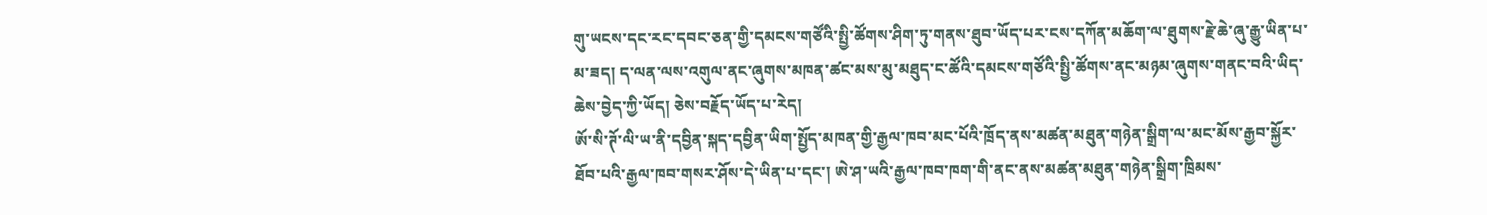གུ་ཡངས་དང་རང་དབང་ཅན་གྱི་དམངས་གཙོའི་སྤྱི་ཚོགས་ཤིག་ཏུ་གནས་ཐུབ་ཡོད་པར་ངས་དཀོན་མཆོག་ལ་ཐུགས་རྗེ་ཆེ་ཞུ་རྒྱུ་ཡིན་པ་མ་ཟད། ད་ལན་ལས་འགུལ་ནང་ཞུགས་མཁན་ཚང་མས་མུ་མཐུད་ང་ཚོའི་དམངས་གཙོའི་སྤྱི་ཚོགས་ནང་མཉམ་ཞུགས་གནང་བའི་ཡིད་ཆེས་བྱེད་ཀྱི་ཡོད། ཅེས་བརྗོད་ཡོད་པ་རེད།
ཨོ་སི་ཊོ་ལི་ཡ་ནི་དབྱིན་སྐད་དབྱིན་ཡིག་སྤྱོད་མཁན་གྱི་རྒྱལ་ཁབ་མང་པོའི་ཁྲོད་ནས་མཚན་མཐུན་གཉེན་སྒྲིག་ལ་མང་མོས་རྒྱབ་སྐྱོར་ཐོབ་པའི་རྒྱལ་ཁབ་གསར་ཤོས་དེ་ཡིན་པ་དང་། ཨེ་ཤ་ཡའི་རྒྱལ་ཁབ་ཁག་གི་ནང་ནས་མཚན་མཐུན་གཉེན་སྒྲིག་ཁྲིམས་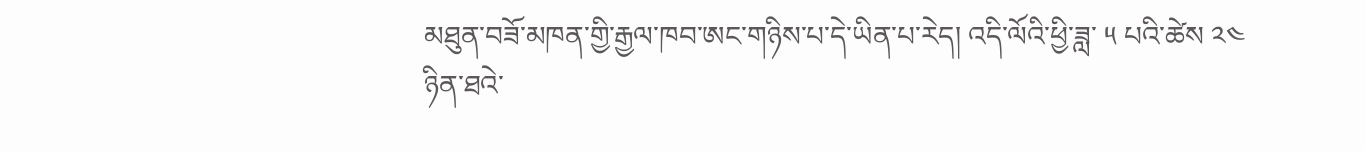མཐུན་བཟོ་མཁན་གྱི་རྒྱལ་ཁབ་ཨང་གཉིས་པ་དེ་ཡིན་པ་རེད། འདི་ལོའི་ཕྱི་ཟླ་ ༥ པའི་ཚེས ༢༤ ཉིན་ཐའེ་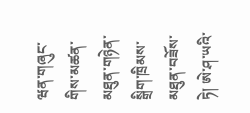ཝན་གཞུང་གིས་མཚན་མཐུན་གཉེན་སྒྲིག་ཁྲིམས་མཐུན་བཟོས་ཏེ། ཨེ་ཤ་ཡའི་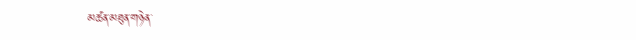མཚན་མཐུན་གཉེན་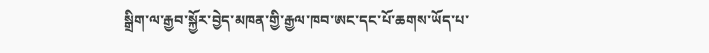སྒྲིག་ལ་རྒྱབ་སྐྱོར་བྱེད་མཁན་གྱི་རྒྱལ་ཁབ་ཨང་དང་པོ་ཆགས་ཡོད་པ་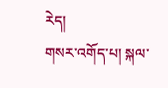རེད།
གསར་འགོད་པ། སྐལ་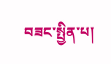བཟང་སྤྱིན་པ།